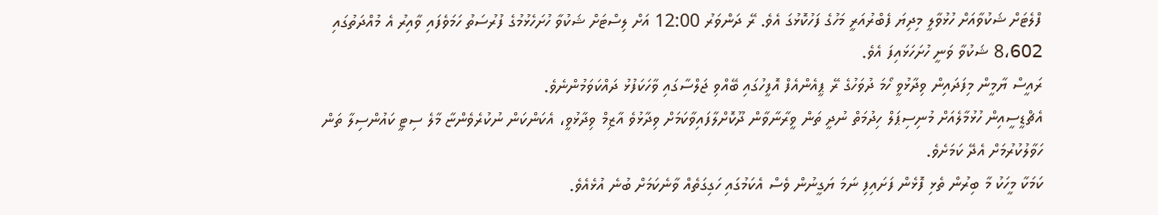ފްލެޓަށް ޝަކުވާއަށް ހުޅުވާލީ މިދިޔަ ފެބްރުއަރީ މަހުގެ ފަހުކޮޅުގަ އެވެ. ރޭ ދަންވަރު 12:00 އަށް ލިސްޓަށް ޝަކުވާ ހުށަހެޅުމުގެ ފުރުސަތު ހަމަވެފައި ވާއިރު އެ މުއްދަތުގައި 8،602 ޝަކުވާ ވަނީ ހުށަހަޅައިފަ އެވެ.
ރައީސް ޔާމީން މިފަދައިން ވިދާޅުވީ ހޯމަ ދުވަހުގެ ރޭ ޕީއެންއެފް އޮފީހުގައި ބޭއްވި ޖަލްސާގައި ވާހަކަފުޅު ދައްކަވަމުންނެވެ.
އެޗްޑީސީއިން ހުޅުމާލެއަށް މުނިސިޕަލް ހިދުމަތް ނުދީ ތަން ވީރާނާވާން ދޫކޮށްލާފައިވާކަމަށް ވިދާޅުވެ އާޒިމް ވިދާޅުވީ، އެކަންކަން ނުކުރެވެންޏާ މާލެ ސިޓީ ކައުންސިލާ ތަން ހަވާލުކުރުމަށް އެދޭ ކަމަށެވެ.
ކަމަކާ މީހަކު މާ ބިރުން ތެޅި ފޮޅެން ފަށައިފި ނަމަ ޔަގީނުން ވެސް އެކަމުގައި ހަގިގަތެއް ވާނެކަމަށް ބުނެ އުޅެއެވެ.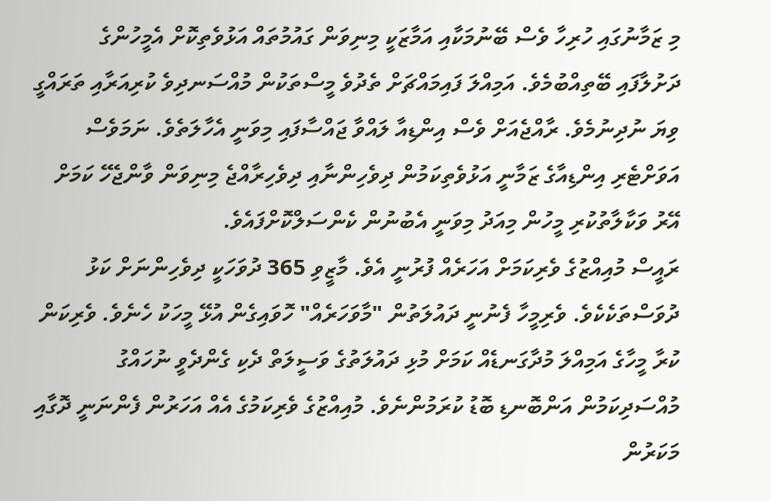މި ޒަމާނުގައި ހުރިހާ ވެސް ބޭނުމަކާއި އަމާޒަކީ މިނިވަން ގައުމުތައް އަޅުވެތިކޮށް އެމީހުންގެ ދަށުލާފައި ބޭތިއްބުމެވެ. އަމިއްލަ ފައިމައްޗަށް ތެދުވެ މީސްތަކުން މުއްސަނދިވެ ކުރިއަރާއި ތަރައްގީ ވިޔަ ނުދިނުމެވެ. ރާއްޖެއަށް ވެސް އިންޑިއާ ލައްވާ ޖައްސާފައި މިވަނީ އެހާލަތެވެ. ނަމަވެސް އަވަށްޓެރި އިންޑިއާގެ ޒަމާނީ އަޅުވެތިކަމުން ދިވެހިންނާއި ދިވެހިރާއްޖެ މިނިވަން ވާންޖެހޭ ކަމަށް އޭރު ވަކާލާތުކުރި މީހުން މިއަދު މިވަނީ އެބުނުން ކެންސަލްކޮށްފައެވެ.
ރައީސް މުއިއްޒުގެ ވެރިކަމަށް އަހަރެއް ފުރުނީ އެވެ. މާޒީވި 365 ދުވަހަކީ ދިވެހިންނަށް ކަޅު ދުވަސްތަކެކެވެ. ވެރިމީހާ ފެނުނީ ދައުލަތުން "މާވަހަރެއް" ހޮވައިގެން އުޅޭ މީހަކު ހެނެވެ. ވެރިކަން ކުރާ މީހާގެ އަމިއްލަ މުދާގަނޑެއް ކަމަށް މުޅި ދައުލަތުގެ ވަސީލަތް ދެކި ގެންދެވީ ނުހައްގު މުއްސަދިކަމުން އަންބޮނޑި ބޮޑު ކުރަމުންނެވެ. މުއިއްޒުގެ ވެރިކަމުގެ އެއް އަހަރުން ފެންނަނީ ދޮގާއި މަކަރުން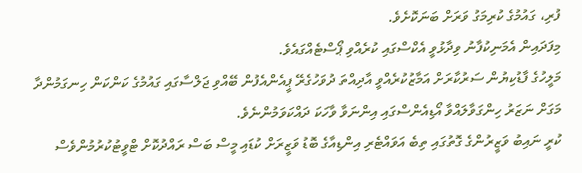ފުރި، ގައުމުގެ ކުރިމަގު ވަރަށް ބަނަކޮށެވެ.
މިފަދައިން އެމަނިކުފާނު ވިދާޅުވީ އެކްސްގައި ކުރެއްވި ޕޯސްޓެއްގައެވެ.
މަލީހުގެ ފާޑުކިޔުން ސަރުކާރަށް އަމާޒުކުރެއްވީ އާދިއްތަ ދުވަހުގެރޭ ޕީއެންއެފުން ބޭއްވި ޖަލްސާގައި ގައުމުގެ ކަންކަން ހިނގަމުންދާ މަގަށް ނަޒަރު ހިންގަވާލައްވާ އޯޑިއެންސްގައި އިންނަވާ ވާހަކަ ދައްކަވަމުންނެވެ.
ކުރީ ނައިބު ވަޒީރުންގެ ގޮތުގައި ތިބެ އަވައްޓެރި އިންޑިއާގެ ބޮޑު ވަޒީރަށް ކުޑައި މީސް ބަސް ރައްދުކޮށް ޓްވީޓުކުރުމުންވެސް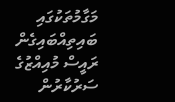މަގާމުތަކުގައި ބައިތިއްބައިގެން ރައީސް މުއިއްޒުގެ ސަރުކާރުން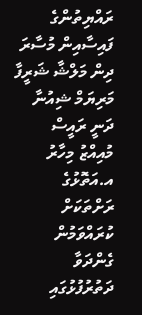ރައްޔިތުންގެ ފައިސާއިން މުސާރަ ދިން މަލްޝާ ޝަރީފާ މަރިޔަމް ޝިއުނާ ދަނީ ރައީސް މުއިއްޒު މިހާރު އ.އަތޮޅުގެ ރަށްތަކަށް ކުރައްވަމުން ގެންދަވާ ދަތުރުފުޅުގައި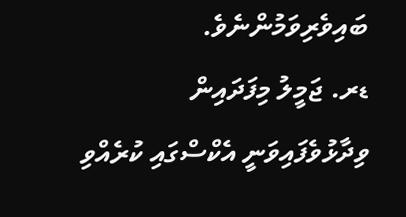ބައިވެރިވަމުންނެވެ.
ޑރ. ޖަމީލު މިފަދައިން ވިދާޅުވެފައިވަނީ އެކްސްގައި ކުރެއްވި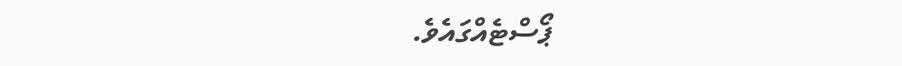ޕޯސްޓެއްގައެވެ.